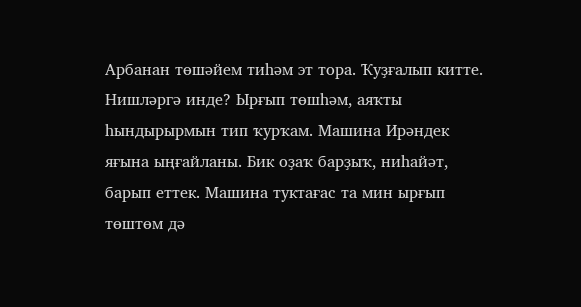Арбанан төшәйем тиһәм эт тора. Ҡуҙғалып китте. Нишләргә инде? Ырғып төшһәм, аяҡты һындырырмын тип ҡурҡам. Машина Ирәндек яғына ыңғайланы. Бик оҙаҡ барҙыҡ, ниһайәт, барып еттек. Машина туктағас та мин ырғып төштөм дә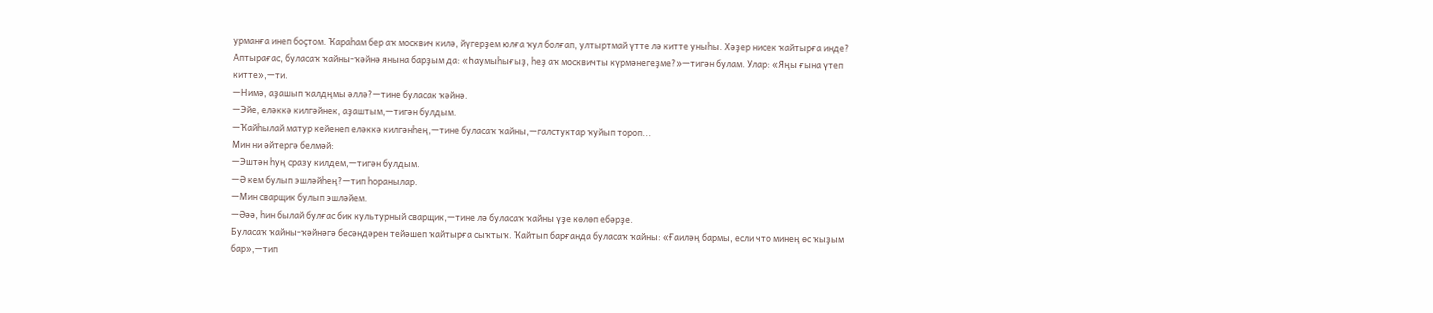урманға инеп боҫтом. Ҡараһам бер аҡ москвич килә, йүгерҙем юлға ҡул болғап, ултыртмай үтте лә китте уныһы. Хәҙер нисек ҡайтырға инде? Аптырағас, буласаҡ ҡайны-ҡәйнә янына барҙым да: «Һаумыһығыҙ, һеҙ аҡ москвичты күрмәнегеҙме?»—тигән булам. Улар: «Яңы ғына үтеп китте»,—ти.
—Нимә, аҙашып ҡалдңмы әллә?—тине буласак ҡәйнә.
—Эйе, еләккә килгәйнек, аҙаштым,—тигән булдым.
—Ҡайһылай матур кейенеп еләккә килгәнһең,—тине буласаҡ ҡайны,—галстуктар ҡуйып тороп...
Мин ни әйтергә белмәй:
—Эштән һуң сразу килдем,—тигән булдым.
—Ә кем булып эшләйһең?—тип һоранылар.
—Мин сварщик булып эшләйем.
—Әәә, һин былай булғас бик культурный сварщик,—тине лә буласаҡ ҡайны үҙе көлөп ебәрҙе.
Буласаҡ ҡайны-ҡәйнәгә бесәндәрен тейәшеп ҡайтырға сыҡтыҡ. Ҡайтып барғанда буласаҡ ҡайны: «Ғаиләң бармы, если что минең өс ҡыҙым бар»,—тип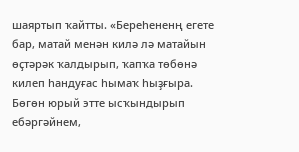шаяртып ҡайтты. «Береһененң егете бар, матай менән килә лә матайын өҫтәрәк ҡалдырып, ҡапҡа төбөнә килеп һандуғас һымаҡ һыҙғыра. Бөгөн юрый этте ысҡындырып ебәргәйнем,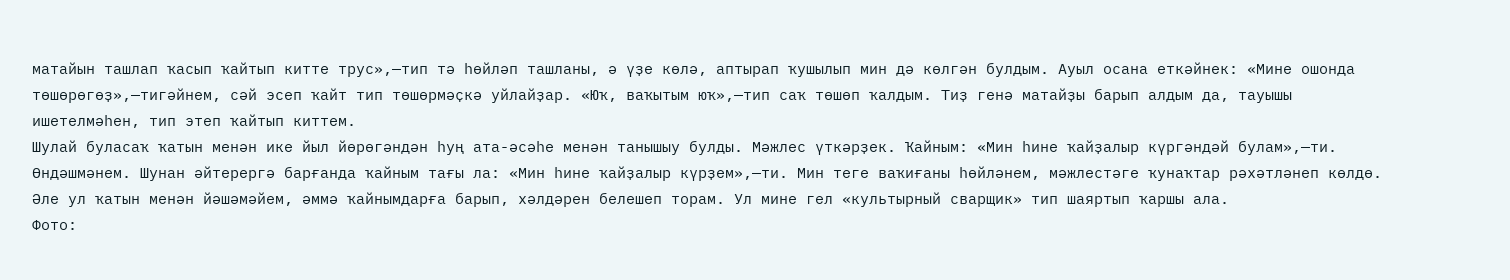матайын ташлап ҡасып ҡайтып китте трус»,—тип тә һөйләп ташланы, ә үҙе көлә, аптырап ҡушылып мин дә көлгән булдым. Ауыл осана еткәйнек: «Мине ошонда төшөрөгөҙ»,—тигәйнем, сәй эсеп ҡайт тип төшөрмәҫкә уйлайҙар. «Юҡ, ваҡытым юҡ»,—тип саҡ төшөп ҡалдым. Тиҙ генә матайҙы барып алдым да, тауышы ишетелмәһен, тип этеп ҡайтып киттем.
Шулай буласаҡ ҡатын менән ике йыл йөрөгәндән һуң ата-әсәһе менән танышыу булды. Мәжлес үткәрҙек. Ҡайным: «Мин һине ҡайҙалыр күргәндәй булам»,—ти. Өндәшмәнем. Шунан әйтерергә барғанда ҡайным тағы ла: «Мин һине ҡайҙалыр күрҙем»,—ти. Мин теге ваҡиғаны һөйләнем, мәжлестәге ҡунаҡтар рәхәтләнеп көлдө.
Әле ул ҡатын менән йәшәмәйем, әммә ҡайнымдарға барып, хәлдәрен белешеп торам. Ул мине гел «культырный сварщик» тип шаяртып ҡаршы ала.
Фото: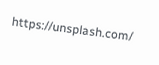https://unsplash.com/